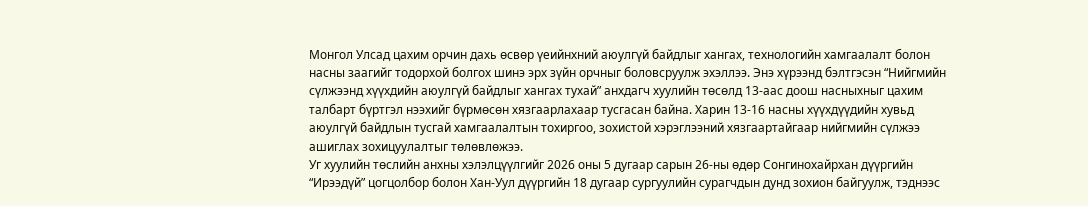Монгол Улсад цахим орчин дахь өсвөр үеийнхний аюулгүй байдлыг хангах, технологийн хамгаалалт болон насны заагийг тодорхой болгох шинэ эрх зүйн орчныг боловсруулж эхэллээ. Энэ хүрээнд бэлтгэсэн “Нийгмийн сүлжээнд хүүхдийн аюулгүй байдлыг хангах тухай” анхдагч хуулийн төсөлд 13-аас доош насныхныг цахим талбарт бүртгэл нээхийг бүрмөсөн хязгаарлахаар тусгасан байна. Харин 13-16 насны хүүхдүүдийн хувьд аюулгүй байдлын тусгай хамгаалалтын тохиргоо, зохистой хэрэглээний хязгаартайгаар нийгмийн сүлжээ ашиглах зохицуулалтыг төлөвлөжээ.
Уг хуулийн төслийн анхны хэлэлцүүлгийг 2026 оны 5 дугаар сарын 26-ны өдөр Сонгинохайрхан дүүргийн “Ирээдүй” цогцолбор болон Хан-Уул дүүргийн 18 дугаар сургуулийн сурагчдын дунд зохион байгуулж, тэднээс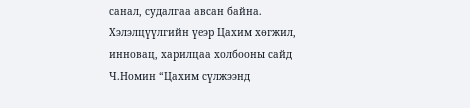санал, судалгаа авсан байна. Хэлэлцүүлгийн үеэр Цахим хөгжил, инновац, харилцаа холбооны сайд Ч.Номин “Цахим сүлжээнд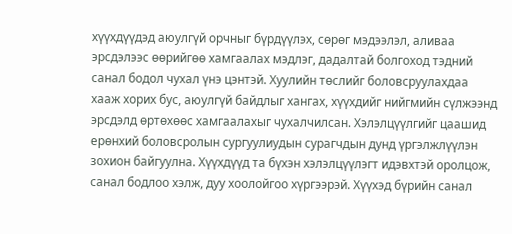хүүхдүүдэд аюулгүй орчныг бүрдүүлэх, сөрөг мэдээлэл, аливаа эрсдэлээс өөрийгөө хамгаалах мэдлэг, дадалтай болгоход тэдний санал бодол чухал үнэ цэнтэй. Хуулийн төслийг боловсруулахдаа хааж хорих бус, аюулгүй байдлыг хангах, хүүхдийг нийгмийн сүлжээнд эрсдэлд өртөхөөс хамгаалахыг чухалчилсан. Хэлэлцүүлгийг цаашид ерөнхий боловсролын сургуулиудын сурагчдын дунд үргэлжлүүлэн зохион байгуулна. Хүүхдүүд та бүхэн хэлэлцүүлэгт идэвхтэй оролцож, санал бодлоо хэлж, дуу хоолойгоо хүргээрэй. Хүүхэд бүрийн санал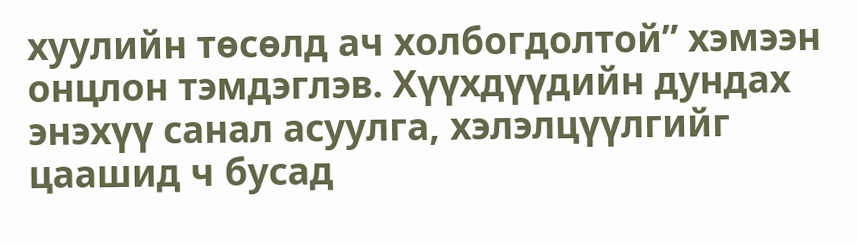хуулийн төсөлд ач холбогдолтой” хэмээн онцлон тэмдэглэв. Хүүхдүүдийн дундах энэхүү санал асуулга, хэлэлцүүлгийг цаашид ч бусад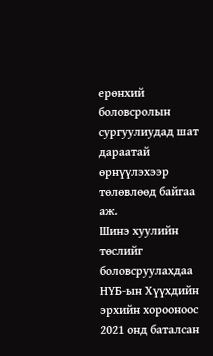ерөнхий боловсролын сургуулиудад шат дараатай өрнүүлэхээр төлөвлөөд байгаа аж.
Шинэ хуулийн төслийг боловсруулахдаа НҮБ-ын Хүүхдийн эрхийн хорооноос 2021 онд баталсан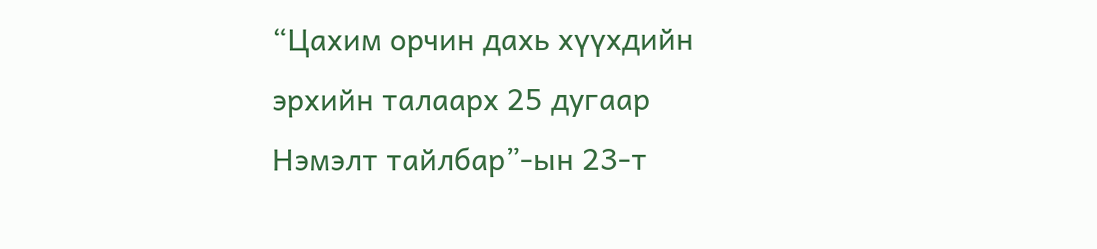“Цахим орчин дахь хүүхдийн эрхийн талаарх 25 дугаар Нэмэлт тайлбар”-ын 23-т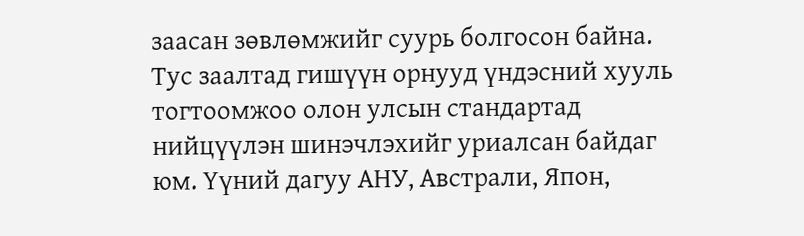заасан зөвлөмжийг суурь болгосон байна. Тус заалтад гишүүн орнууд үндэсний хууль тогтоомжоо олон улсын стандартад нийцүүлэн шинэчлэхийг уриалсан байдаг юм. Үүний дагуу АНУ, Австрали, Япон,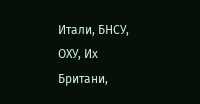Итали, БНСУ, ОХУ, Их Британи,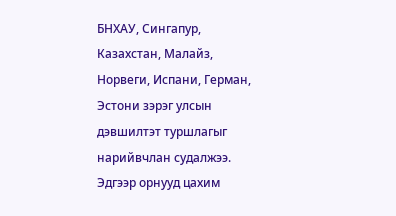БНХАУ, Сингапур, Казахстан, Малайз, Норвеги, Испани, Герман, Эстони зэрэг улсын дэвшилтэт туршлагыг нарийвчлан судалжээ. Эдгээр орнууд цахим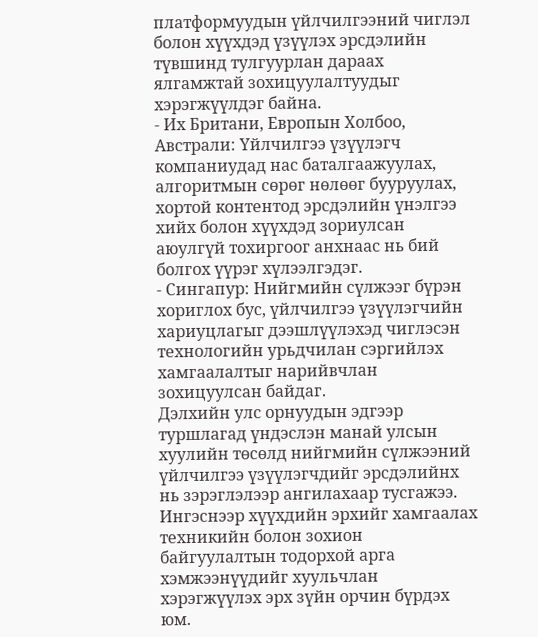платформуудын үйлчилгээний чиглэл болон хүүхдэд үзүүлэх эрсдэлийн түвшинд тулгуурлан дараах ялгамжтай зохицуулалтуудыг хэрэгжүүлдэг байна.
- Их Британи, Европын Холбоо, Австрали: Үйлчилгээ үзүүлэгч компаниудад нас баталгаажуулах, алгоритмын сөрөг нөлөөг бууруулах, хортой контентод эрсдэлийн үнэлгээ хийх болон хүүхдэд зориулсан аюулгүй тохиргоог анхнаас нь бий болгох үүрэг хүлээлгэдэг.
- Сингапур: Нийгмийн сүлжээг бүрэн хориглох бус, үйлчилгээ үзүүлэгчийн хариуцлагыг дээшлүүлэхэд чиглэсэн технологийн урьдчилан сэргийлэх хамгаалалтыг нарийвчлан зохицуулсан байдаг.
Дэлхийн улс орнуудын эдгээр туршлагад үндэслэн манай улсын хуулийн төсөлд нийгмийн сүлжээний үйлчилгээ үзүүлэгчдийг эрсдэлийнх нь зэрэглэлээр ангилахаар тусгажээ. Ингэснээр хүүхдийн эрхийг хамгаалах техникийн болон зохион байгуулалтын тодорхой арга хэмжээнүүдийг хуульчлан хэрэгжүүлэх эрх зүйн орчин бүрдэх юм.